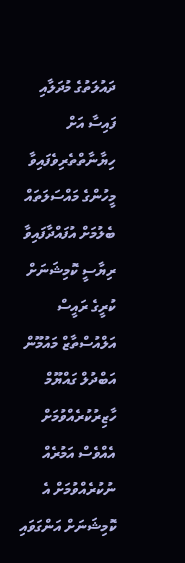ދައުލަތުގެ މުދަލާއި ފައިސާ އަށް ހިޔާނާތްތެރިވެފައިވާ މީހުންގެ މައްސަލަތައް ބެލުމަށް އުފައްދާފައިވާ ރިޔާސީ ކޮމިޝަނަށް ކުރީގެ ރައީސް އަލްއުސްތާޒް މައުމޫން އަބްދުލް ގައްޔޫމް ހާޒިރުކުރެއްވުމަށް އެއްވެސް އަމުރެއް ނުކުރެއްވުމަށް އެ ކޮމިޝަނަށް އަންގަވައި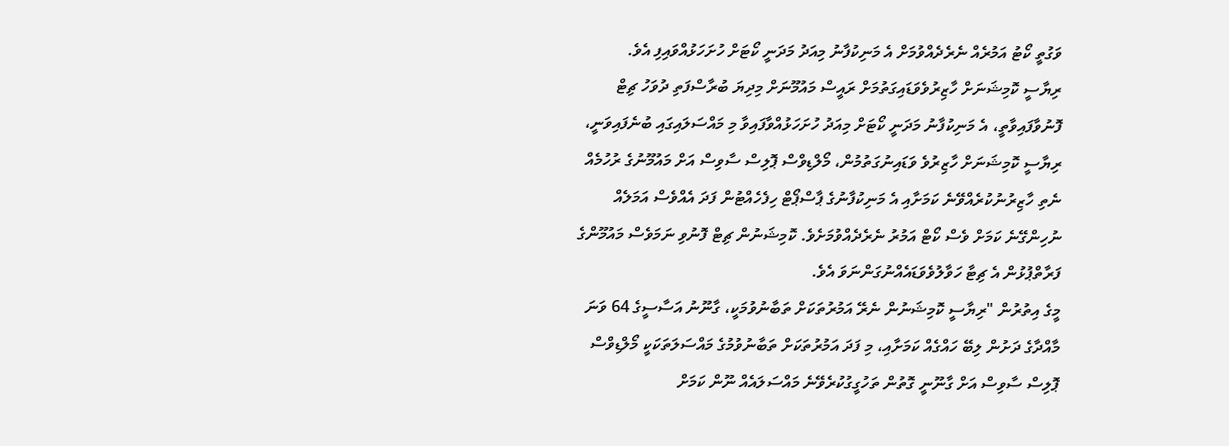ވަގުތީ ކޯޓު އަމުރެއް ނެރެދެއްވުމަށް އެ މަނިކުފާނު މިއަދު މަދަނީ ކޯޓަށް ހުށަހަޅުއްވައިފި އެވެ.
ރިޔާސީ ކޮމިޝަނަށް ހާޒިރުވެވަޑައިގަތުމަށް ރައީސް މައުމޫނަށް މިދިޔަ ބުރާސްފަތި ދުވަހު ޗިޓް ފޮނުވާފައިވާތީ، އެ މަނިކުފާނު މަދަނީ ކޯޓަށް މިއަދު ހުށަހަޅުއްވާފައިވާ މި މައްސަލައިގައި ބުނެފައިވަނީ، ރިޔާސީ ކޮމިޝަނަށް ހާޒިރުވެ ވަޑައިނުގަތުމުން، މޯލްޑިވްސް ޕޮލިސް ސާވިސް އަށް މައުމޫނުގެ ރުހުމެއް ނެތި ހާޒިރުނުކުރެއްވޭނެ ކަމަށާއި އެ މަނިކުފާނުގެ ޕާސްޕޯޓް ހިފެހެއްޓުން ފަދަ އެއްވެސް އަމަލެއް ނުހިންގޭނެ ކަމަށް ވެސް ކޯޓް އަމުރު ނެރެދެއްވުމަށެވެ. ކޮމިޝަނުން ޗިޓް ފޮނުވި ނަމަވެސް މައުމޫންގެ ފަރާތްޕުޅުން އެ ޗިޓާ ހަވާލުވެވަޑައެއްނުގަންނަވަ އެވެ.
މީގެ އިތުރުން "ރިޔާސީ ކޮމިޝަނުން ނެރޭ އަމުރުތަކަށް ތަބާނުވުމަކީ، ގާނޫނު އަސާސީގެ 64 ވަނަ މާއްދާގެ ދަށުން ލިބޭ ހައްގެއް ކަމަށާއި، މި ފަދަ އަމުރުތަކަށް ތަބާނުވުމުގެ މައްސަލަތަކަކީ މޯލްޑިވްސް ޕޮލިސް ސާވިސް އަށް ގާނޫނީ ގޮތުން ތަހުގީގުކުރެވޭނެ މައްސަލައެއް ނޫން ކަމަށް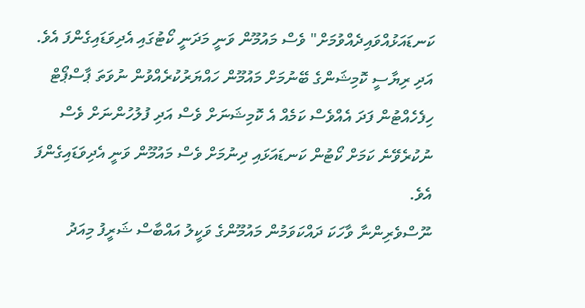ކަނޑައަޅުއްވައިދެއްވުމަށް" ވެސް މައުމޫން ވަނީ މަދަނީ ކޯޓުގައި އެދިވަޑައިގެންފަ އެވެ. އަދި ރިޔާސީ ކޮމިޝަންގެ ބޭނުމަށް މައުމޫން ހައްޔަރުކުރެއްވުން ނުވަތަ ޕާސްޕޯޓް ހިފެހެއްޓުން ފަދަ އެއްވެސް ކަމެއް އެ ކޮމިޝަނަށް ވެސް އަދި ފުލުހުންނަށް ވެސް ނުކުރެވޭނެ ކަމަށް ކޯޓުން ކަނޑައަޅައި ދިނުމަށް ވެސް މައުމޫން ވަނީ އެދިވަޑައިގެންފަ އެވެ.
ނޫސްވެރިންނާ ވާހަކަ ދައްކަވަމުން މައުމޫންގެ ވަކީލު އައްބާސް ޝަރީފު މިއަދު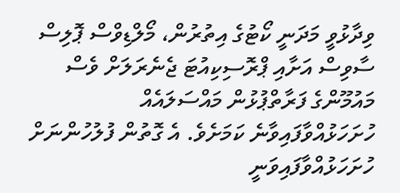ވިދާޅުވީ މަދަނީ ކޯޓުގެ އިތުރުން، މޯލްޑިވްސް ޕޮލިސް ސާވިސް އަށާއި ޕްރޮސިކިއުޓަ ޖެނެރަލަށް ވެސް މައުމޫންގެ ފަރާތްޕުޅުން މައްސަލައެއް ހުށަހަޅުއްވާފައިވާނެ ކަމަށެވެ. އެ ގޮތުން ފުލުހުންނަށް ހުށަހަޅުއްވާފައިވަނީ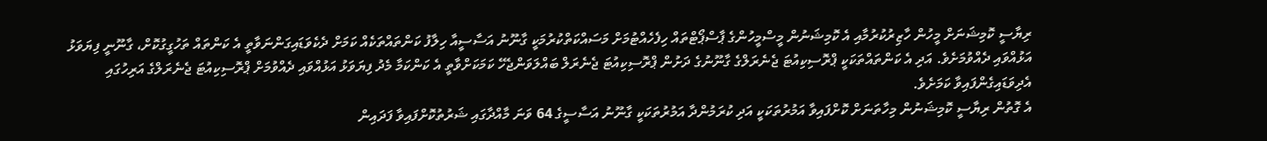ރިޔާސީ ކޮމިޝަނަށް މީހުން ހާޒިރުކުރުމާއި އެ ކޮމިޝަނުން މީސްމީހުންގެ ޕާސްޕޯޓްތައް ހިފެހެއްޓުމަށް މަސައްކަތްކުރުމަކީ ގާނޫނު އަސާސީއާ ހިލާފު ކަންތައްތަކެއް ކަމަށް ދެކެވަޑައިގަންނަވާތީ އެ ކަންތައް ތަހުގީގުކޮށް، ގާނޫނީ ފިޔަވަޅު އަޅުއްވައި ދެއްވުމަށެވެ. އަދި އެ ކަންތައްތަކަކީ ޕްރޮސިކިއުޓަ ޖެނެރަލްގެ ގާނޫނުގެ ދަށުން ޕްރޮސިކިއުޓަ ޖެނެރަލް ބައްލަވަންޖެހޭ ކަމަކަށްވާތީ އެ ކަންކަމާ މެދު ފިޔަވަޅު އަޅުއްވައި ދެއްވުމަށް ޕްރޮސިކިއުޓަ ޖެނެރަލްގެ އަރިހުގައި އެދިވަޑައިގެންފައިވާ ކަމަށެވެ.
އެ ގޮތުން ރިޔާސީ ކޮމިޝަނުން މިހާތަނަށް ކޮށްފައިވާ އަމުރުތަކަކީ އަދި ކުރަމުންދާ އަމުރުތަކަކީ ގާނޫނު އަސާސީގެ 64 ވަނަ މާއްދާގައި ޝަރުތުކޮށްފައިވާ ފަދައިން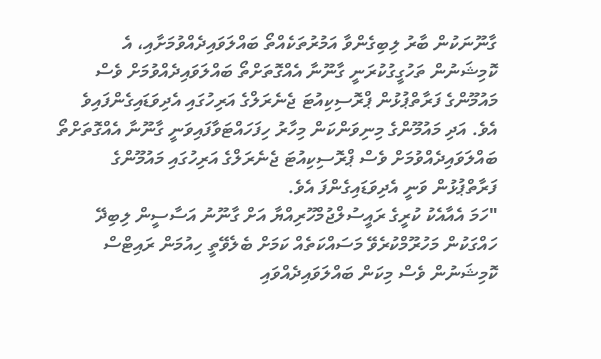ގާނޫނަކުން ބާރު ލިބިގެންވާ އަމުރުތަކެއްތޯ ބައްލަވައިދެއްވުމަށާއި، އެ ކޮމިޝަނުން ތަހުގީގުކުރަނީ ގާނޫނާ އެއްގޮތަށްތޯ ބައްލަވައިދެއްވުމަށް ވެސް މައުމޫންގެ ފަރާތްޕުޅުން ޕްރޮސިކިއުޓަ ޖެނެރަލްގެ އަރިހުގައި އެދިވަޑައިގެންފައިވެ އެވެ. އަދި މައުމޫންގެ މިނިވަންކަން މިހާރު ހިފަހައްޓަވާފައިވަނީ ގާނޫނާ އެއްގޮތަށްތޯ ބައްލަވައިދެއްވުމަށް ވެސް ޕްރޮސިކިއުޓަ ޖެނެރަލްގެ އަރިހުގައި މައުމޫންގެ ފަރާތްޕުޅުން ވަނީ އެދިވަޑައިގެންފަ އެވެ.
"ހަމަ އެއާއެކު ކުރީގެ ރައީސުލްޖުމްހޫރިއްޔާ އަށް ގާނޫނު އަސާސީން ލިބިދޭ ހައްގަކުން މަހުރޫމްކުރެވޭ މަސައްކަތެއް ކަމަށް ބެލެވޭތީ ހިއުމަން ރައިޓްސް ކޮމިޝަނުން ވެސް މިކަން ބައްލަވައިދެއްވައި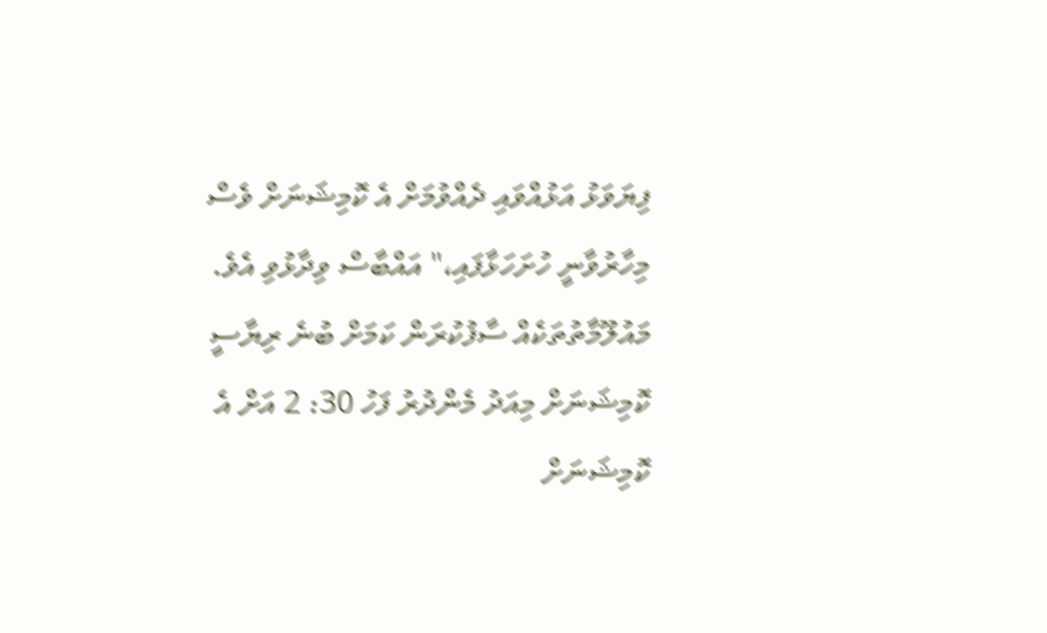ފިޔަވަޅު އަޅުއްވައި ދެއްވުމަށް އެ ކޮމިޝަނަށް ވެސް މިހާރުވާނީ ހުށަހަޅާފައި،" އައްބާސް ވިދާޅުވި އެވެ.
މައުލޫމާތުތަކެއް ސާފުކުރަން ކަމަށް ބުނެ ރިޔާސީ ކޮމިޝަނަށް މިއަދު މެންދުރު ފަހު 30: 2 އަށް އެ ކޮމިޝަނަށް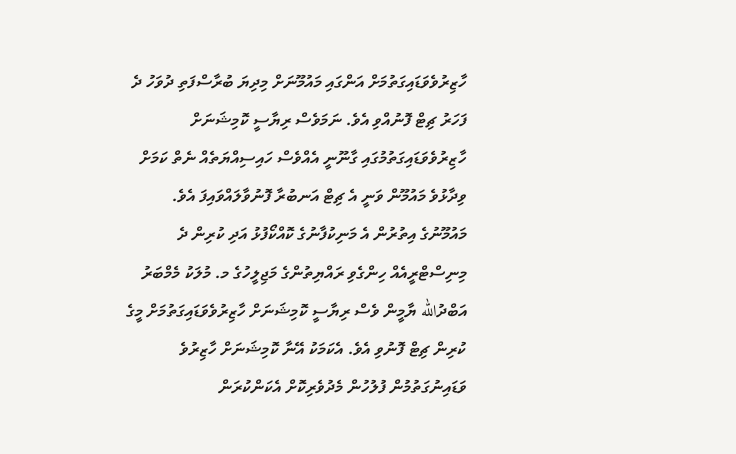ހާޒިރުވެވަޑައިގަތުމަށް އަންގައި މައުމޫނަށް މިދިޔަ ބުރާސްފަތި ދުވަހު ދެ ފަހަރު ޗިޓް ފޮނުއްވި އެވެ. ނަމަވެސް ރިޔާސީ ކޮމިޝަނަށް ހާޒިރުވެވަޑައިގަތުމުގައި ގާނޫނީ އެއްވެސް ހައިސިއްޔަތެއް ނެތް ކަމަށް ވިދާޅުވެ މައުމޫން ވަނީ އެ ޗިޓް އަނބުރާ ފޮނުވާލައްވައިފަ އެވެ.
މައުމޫނުގެ އިތުރުން އެ މަނިކުފާނުގެ ކޮއްކޯފުޅު އަދި ކުރިން ދެ މިނިސްޓްރީއެއް ހިންގެވި ރައްޔިތުންގެ މަޖިލީހުގެ މ. މުލަކު މެމްބަރު އަބްދުالله ޔާމީން ވެސް ރިޔާސީ ކޮމިޝަނަށް ހާޒިރުވެވަޑައިގަތުމަށް މީގެ ކުރިން ޗިޓް ފޮނުވި އެވެ. އެކަމަކު އޭނާ ކޮމިޝަނަށް ހާޒިރުވެ ވަޑައިނުގަތުމުން ފުލުހުން މެދުވެރިކޮށް އެކަންކުރަން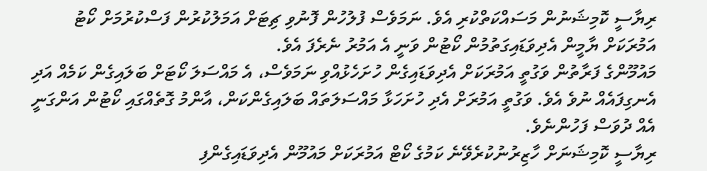ރިޔާސީ ކޮމިޝަނުން މަސައްކަތްކުރި އެވެ. ނަމަވެސް ފުލުހުން ފޮނުވި ޗިޓަށް އަމަލުކުރުން ފަސްކުރުމަށް ކޯޓު އަމުރަކަށް ޔާމީން އެދިވަޑައިގަތުމުން ކޯޓުން ވަނީ އެ އަމުރު ނެރެފަ އެވެ.
މައުމޫންގެ ފަރާތުން ވަގުތީ އަމުރަކަށް އެދިވަޑައިގެން ހުށަހެޅުއްވި ނަމަވެސް، އެ މައްސަލަ ކޯޓަށް ބަލައިގެން ކަމެއް އަދި އެނގިފައެއް ނުވެ އެވެ. ވަގުތީ އަމުރަށް އެދި ހުށަހަޅާ މައްސަލަތައް ބަލައިގެންކަން، އާންމު ގޮތެއްގައި ކޯޓުން އަންގަނީ އެއް ދުވަސް ފަހުންނެވެ.
ރިޔާސީ ކޮމިޝަނަށް ހާޒިރުނުކުރެވޭނެ ކަމުގެ ކޯޓް އަމުރަކަށް މައުމޫން އެދިވަޑައިގެންފި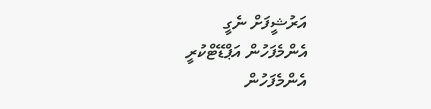އަރުޝީފަށް ނެގީ
އެންމެފަހުން އަޕްޑޭޓްކުރީ
އެންމެފަހުން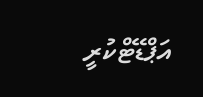އަޕްޑޭޓްކުރީ